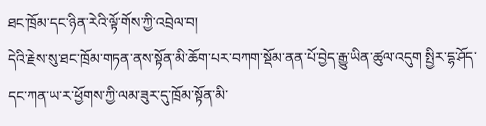ཐང་ཁྲོམ་དང་ཉིན་རེའི་ལྟོ་གོས་ཀྱི་འབྲེལ་བ།
དེའི་རྗེས་སུ་ཐང་ཁྲོམ་གཏན་ནས་སྟོན་མི་ཆོག་པར་བཀག་སྡོམ་ནན་པོ་བྱེད་རྒྱུ་ཡིན་ཚུལ་འདུག སྤྱིར་དྷ་ཤོད་དང་ཀན་ཡ་ར་ཕྱོགས་ཀྱི་ལམ་ཟུར་དུ་ཁྲོམ་སྟོན་མི་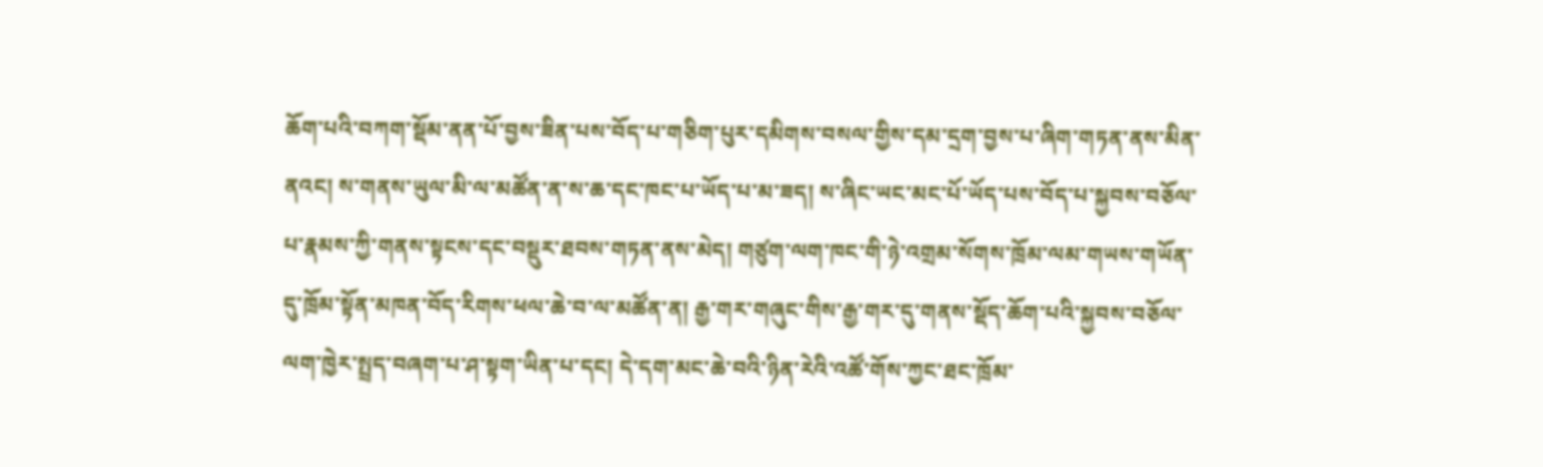ཆོག་པའི་བཀག་སྡོམ་ནན་པོ་བྱས་ཟིན་པས་བོད་པ་གཅིག་པུར་དམིགས་བསལ་གྱིས་དམ་དྲག་བྱས་པ་ཞིག་གཏན་ནས་མིན་ནའང། ས་གནས་ཡུལ་མི་ལ་མཚོན་ན་ས་ཆ་དང་ཁང་པ་ཡོད་པ་མ་ཟད། ས་ཞིང་ཡང་མང་པོ་ཡོད་པས་བོད་པ་སྐྱབས་བཅོལ་པ་རྣམས་ཀྱི་གནས་སྟངས་དང་བསྡུར་ཐབས་གཏན་ནས་མེད། གཙུག་ལག་ཁང་གི་ཉེ་འགྲམ་སོགས་ཁྲོམ་ལམ་གཡས་གཡོན་དུ་ཁྲོམ་སྟོན་མཁན་བོད་རིགས་ཕལ་ཆེ་བ་ལ་མཚོན་ན། རྒྱ་གར་གཞུང་གིས་རྒྱ་གར་དུ་གནས་སྡོད་ཆོག་པའི་སྐྱབས་བཅོལ་ལག་ཁྱེར་སྤྲད་བཞག་པ་ཤ་སྟག་ཡིན་པ་དང། དེ་དག་མང་ཆེ་བའི་ཉིན་རེའི་འཚོ་གོས་ཀྱང་ཐང་ཁྲོམ་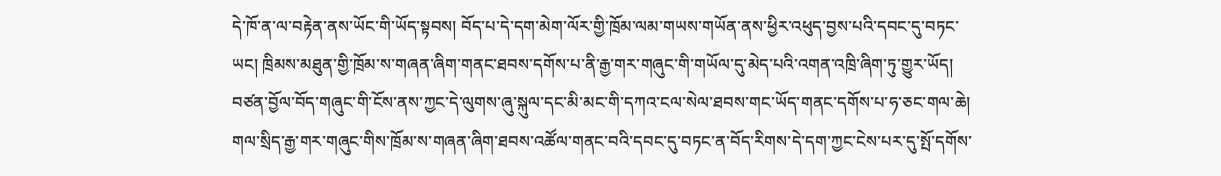དེ་ཁོ་ན་ལ་བརྟེན་ནས་ཡོང་གི་ཡོད་སྟབས། བོད་པ་དེ་དག་མེག་ལོར་གྱི་ཁྲོམ་ལམ་གཡས་གཡོན་ནས་ཕྱིར་འཕུད་བྱས་པའི་དབང་དུ་བཏང་ཡང། ཁྲིམས་མཐུན་གྱི་ཁྲོམ་ས་གཞན་ཞིག་གནང་ཐབས་དགོས་པ་ནི་རྒྱ་གར་གཞུང་གི་གཡོལ་དུ་མེད་པའི་འགན་འཁྲི་ཞིག་ཏུ་གྱུར་ཡོད། བཙན་བྱོལ་བོད་གཞུང་གི་ངོས་ནས་ཀྱང་དེ་ལུགས་ཞུ་སྐུལ་དང་མི་མང་གི་དཀའ་ངལ་སེལ་ཐབས་གང་ཡོད་གནང་དགོས་པ་ཧ་ཅང་གལ་ཆེ། གལ་སྲིད་རྒྱ་གར་གཞུང་གིས་ཁྲོམ་ས་གཞན་ཞིག་ཐབས་འཚོལ་གནང་བའི་དབང་དུ་བཏང་ན་བོད་རིགས་དེ་དག་ཀྱང་ངེས་པར་དུ་སྤོ་དགོས་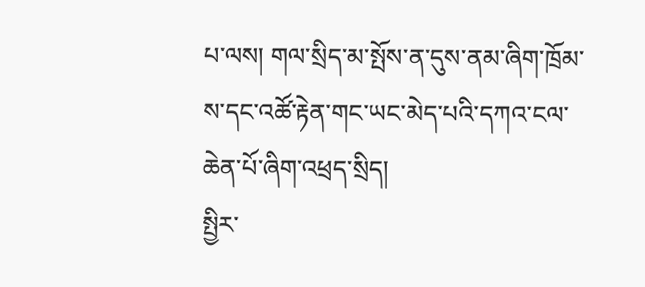པ་ལས། གལ་སྲིད་མ་སྤོས་ན་དུས་ནམ་ཞིག་ཁྲོམ་ས་དང་འཚོ་རྟེན་གང་ཡང་མེད་པའི་དཀའ་ངལ་ཆེན་པོ་ཞིག་འཕྲད་སྲིད།
སྤྱིར་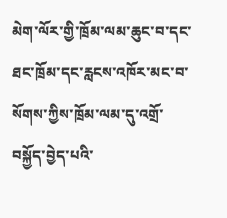མེག་ལོར་གྱི་ཁྲོམ་ལམ་ཆུང་བ་དང་ཐང་ཁྲོམ་དང་རླངས་འཁོར་མང་བ་སོགས་ཀྱིས་ཁྲོམ་ལམ་དུ་འགྲོ་བསྐྱོད་བྱེད་པའི་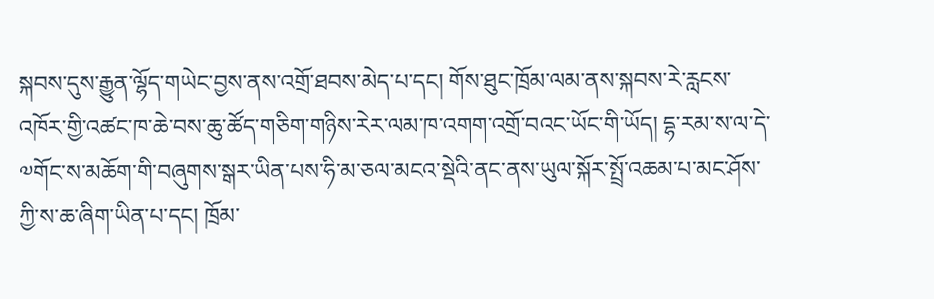སྐབས་དུས་རྒྱུན་ལྷོད་གཡེང་བྱས་ནས་འགྲོ་ཐབས་མེད་པ་དང། གོས་ཐུང་ཁྲོམ་ལམ་ནས་སྐབས་རེ་རླངས་འཁོར་གྱི་འཚང་ཁ་ཆེ་བས་ཆུ་ཚོད་གཅིག་གཉིས་རེར་ལམ་ཁ་འགག་འགྲོ་བའང་ཡོང་གི་ཡོད། དྷ་རམ་ས་ལ་དེ་༧གོང་ས་མཆོག་གི་བཞུགས་སྒར་ཡིན་པས་ཧི་མ་ཅལ་མངའ་སྡེའི་ནང་ནས་ཡུལ་སྐོར་སྤྲོ་འཆམ་པ་མང་ཤོས་ཀྱི་ས་ཆ་ཞིག་ཡིན་པ་དང། ཁྲོམ་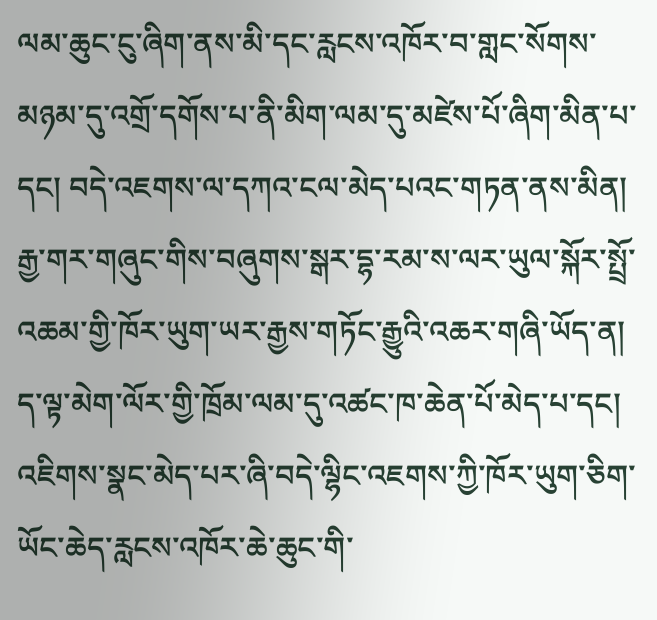ལམ་ཆུང་ངུ་ཞིག་ནས་མི་དང་རླངས་འཁོར་བ་གླང་སོགས་མཉམ་དུ་འགྲོ་དགོས་པ་ནི་མིག་ལམ་དུ་མཛེས་པོ་ཞིག་མིན་པ་དང། བདེ་འཇགས་ལ་དཀའ་ངལ་མེད་པའང་གཏན་ནས་མིན། རྒྱ་གར་གཞུང་གིས་བཞུགས་སྒར་དྷ་རམ་ས་ལར་ཡུལ་སྐོར་སྤྲོ་འཆམ་གྱི་ཁོར་ཡུག་ཡར་རྒྱས་གཏོང་རྒྱུའི་འཆར་གཞི་ཡོད་ན། ད་ལྟ་མེག་ལོར་གྱི་ཁྲོམ་ལམ་དུ་འཚང་ཁ་ཆེན་པོ་མེད་པ་དང། འཇིགས་སྣང་མེད་པར་ཞི་བདེ་ལྷིང་འཇགས་ཀྱི་ཁོར་ཡུག་ཅིག་ཡོང་ཆེད་རླངས་འཁོར་ཆེ་ཆུང་གི་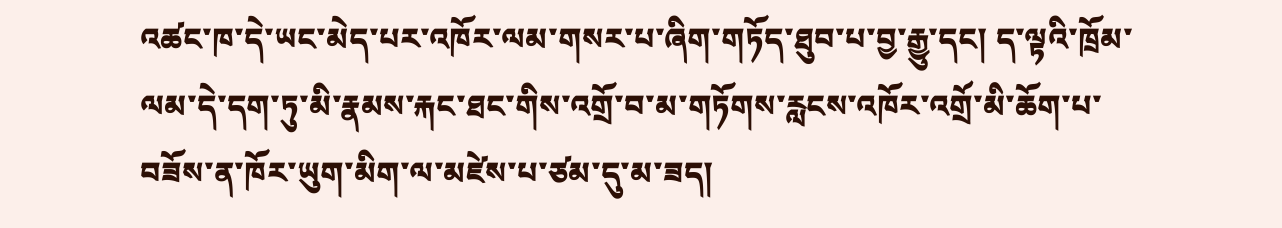འཚང་ཁ་དེ་ཡང་མེད་པར་འཁོར་ལམ་གསར་པ་ཞིག་གཏོད་ཐུབ་པ་བྱ་རྒྱུ་དང། ད་ལྟའི་ཁྲོམ་ལམ་དེ་དག་ཏུ་མི་རྣམས་རྐང་ཐང་གིས་འགྲོ་བ་མ་གཏོགས་རླངས་འཁོར་འགྲོ་མི་ཆོག་པ་བཟོས་ན་ཁོར་ཡུག་མིག་ལ་མཛེས་པ་ཙམ་དུ་མ་ཟད།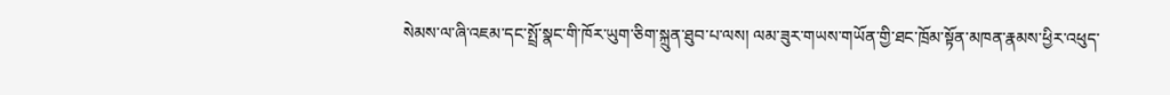སེམས་ལ་ཞི་འཇམ་དང་སྤྲོ་སྣང་གི་ཁོར་ཡུག་ཅིག་སྐྲུན་ཐུབ་པ་ལས། ལམ་ཟུར་གཡས་གཡོན་གྱི་ཐང་ཁྲོམ་སྟོན་མཁན་རྣམས་ཕྱིར་འཕུད་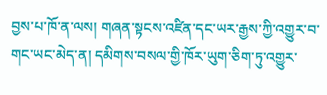བྱས་པ་ཁོ་ན་ལས། གཞན་སྟངས་འཛིན་དང་ཡར་རྒྱས་ཀྱི་འགྱུར་བ་གང་ཡང་མེད་ན། དམིགས་བསལ་གྱི་ཁོར་ཡུག་ཅིག་ཏུ་འགྱུར་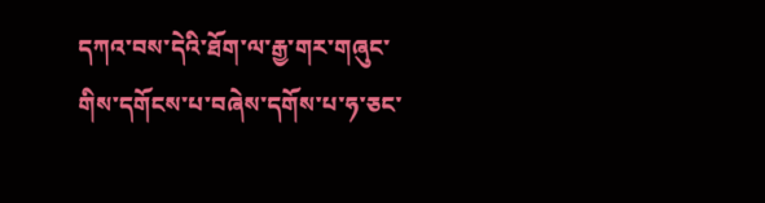དཀའ་བས་དེའི་ཐོག་ལ་རྒྱ་གར་གཞུང་གིས་དགོངས་པ་བཞེས་དགོས་པ་ཧ་ཅང་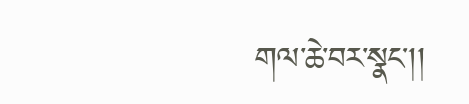གལ་ཆེ་བར་སྣང།།